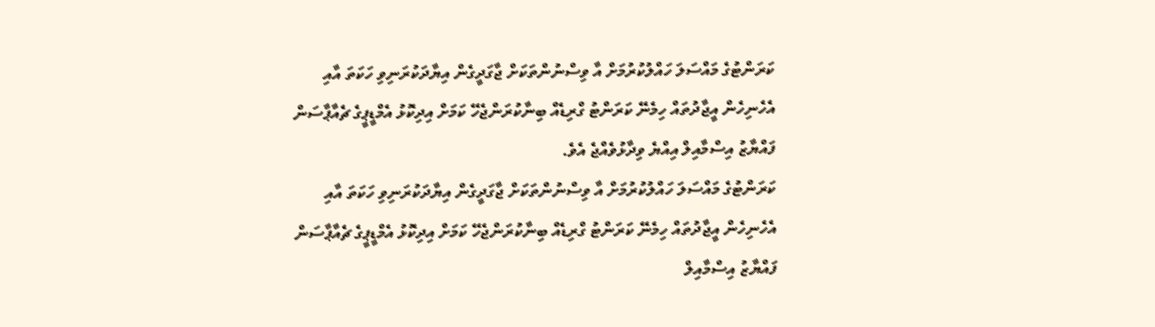ކަރަންޓުގެ މައްސަލަ ހައްލުކުރުމަށް އާ ވިސްނުންތަކަށް ޖާގަދީގެން އިޔާދަކުރަނިވި ހަކަތަ އާއި އެހެނިހެން އީޖާދުތައް ހިމެނޭ ކަރަންޓު ގްރިޑެއް ބިނާކުރަންޖެހޭ ކަމަށް އިދިކޮޅު އެމްޑީޕީގެ ޗެއާޕާސަން ފައްޔާޒު އިސްމާއިލް އިއްޔެ ވިދާޅުވެއްޖެ އެވެ.
ކަރަންޓުގެ މައްސަލަ ހައްލުކުރުމަށް އާ ވިސްނުންތަކަށް ޖާގަދީގެން އިޔާދަކުރަނިވި ހަކަތަ އާއި އެހެނިހެން އީޖާދުތައް ހިމެނޭ ކަރަންޓު ގްރިޑެއް ބިނާކުރަންޖެހޭ ކަމަށް އިދިކޮޅު އެމްޑީޕީގެ ޗެއާޕާސަން ފައްޔާޒު އިސްމާއިލް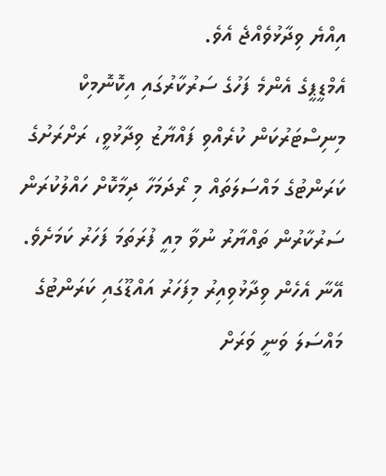އިއްޔެ ވިދާޅުވެއްޖެ އެވެ.
އެމްޑީޕީގެ އެންމެ ފަހުގެ ސަރުކާރުގައި އިކޮނޮމިކް މިނިސްޓަރުކަން ކުރެއްވި ފައްޔާޒު ވިދާޅުވީ، ރަށްރަށުގެ ކަރަންޓުގެ މައްސަލަތައް މި ރޯދަމަހާ ދިމާކޮށް ހައްލުކުރަން ސަރުކާރުން ތައްޔާރު ނުވާ މިއީ ފުރަތަމަ ފަހަރު ކަމަށެވެ.
އޭނާ އެހެން ވިދާޅުވިއިރު މިފަހަރު އައްޑޫގައި ކަރަންޓުގެ މައްސަލަ ވަނީ ވަރަށް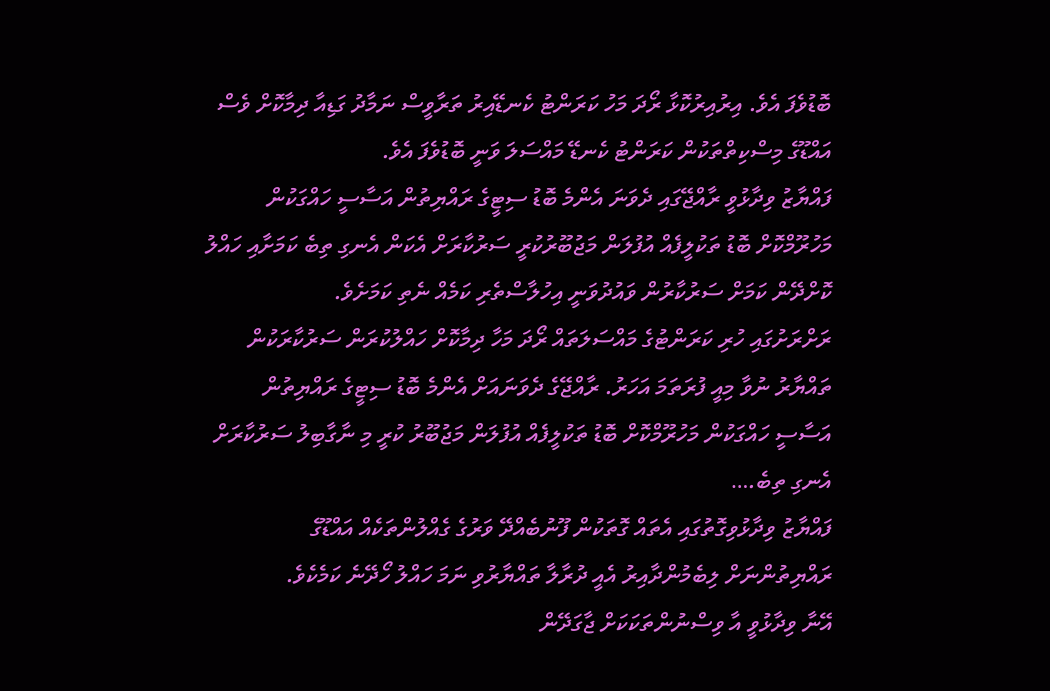ބޮޑުވެފަ އެވެ. އިރުއިރުކޮޅާ ރޯދަ މަހު ކަރަންޓު ކެނޑޭއިރު ތަރާވީސް ނަމާދު ގަޑިއާ ދިމާކޮށް ވެސް އައްޑޫގެ މިސްކިތްތަކުން ކަރަންޓު ކެނޑޭ މައްސަލަ ވަނީ ބޮޑުވެފަ އެވެ.
ފައްޔާޒު ވިދާޅުވީ ރާއްޖޭގައި ދެވަނަ އެންމެ ބޮޑު ސިޓީގެ ރައްޔިތުން އަސާސީ ހައްގަކުން މަހުރޫމްކޮށް ބޮޑު ތަކުލީފެއް އުފުލަން މަޖުބޫރުކުރީ ސަރުކާރަށް އެކަން އެނގި ތިބެ ކަމަށާއި ހައްލު ކޮށްދޭން ކަމަށް ސަރުކާރުން ވައުދުވަނީ އިހުލާސްތެރި ކަމެއް ނެތި ކަމަށެވެ.
ރަށްރަށުގައި ހުރި ކަރަންޓުގެ މައްސަލަތައް ރޯދަ މަހާ ދިމާކޮށް ހައްލުކުރަން ސަރުކާރަކުން ތައްޔާރު ނުވާ މިއީ ފުރަތަމަ އަހަރު. ރާއްޖޭގެ ދެވަނައަށް އެންމެ ބޮޑު ސިޓީގެ ރައްޔިތުން އަސާސީ ހައްގަކުން މަހުރޫމްކޮށް ބޮޑު ތަކުލީފެއް އުފުލަން މަޖުބޫރު ކުރީ މި ނާގާބިލު ސަރުކާރަށް އެނގި ތިބެ.…
ފައްޔާޒު ވިދާޅުވިގޮތުގައި އެތައް ގޮތަކުން ފޫނުބެއްދޭ ވަރުގެ ގެއްލުންތަކެއް އައްޑޫގެ ރައްޔިތުންނަށް ލިބެމުންދާއިރު އެއީ ދުރާލާ ތައްޔާރުވި ނަމަ ހައްލު ހޯދޭނެ ކަމެކެވެ.
އޭނާ ވިދާޅުވީ އާ ވިސްނުންތަކަކަށް ޖާގަދޭން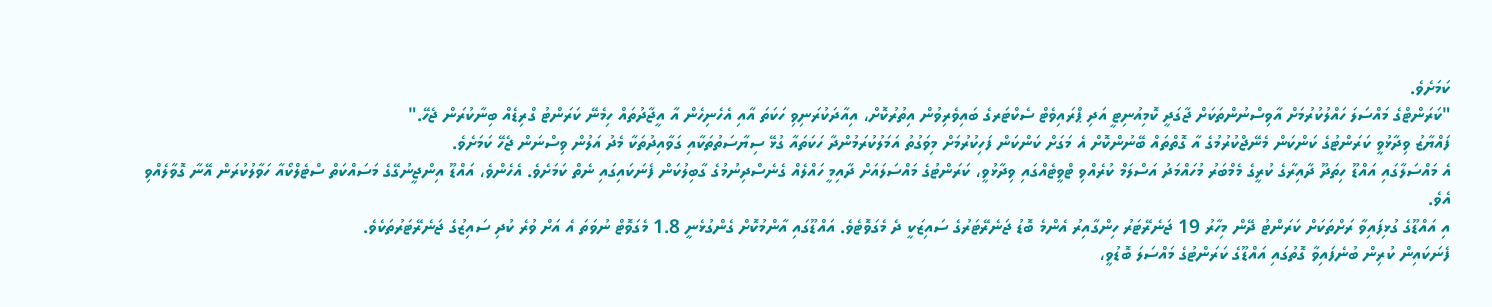ކަމަށެވެ.
"ކަރަންޓްގެ މައްސަލަ ހައްލުކުރުމަށް އާވިސްނުންތަކަށް ޖާގަދީ ކޮމިއުނިޓީ އަދި ޕްރައިވެޓް ސެކްޓަރގެ ބައިވެރިވުން އިތުރުކޮށް، އިއާދަކުރަނިވި ހަކަތަ އާއި އެހެނިހެން އާ އީޖާދުތައް ހިމެނޭ ކަރަންޓު ގްރިޑެއް ބިނާކުރަން ޖެހޭ."
ފައްޔާޒު ވިދާޅުވީ ކަރަންޓުގެ ކަންކަން މެނޭޖްކުރުމުގެ އާ ގޮތްތައް ބޭނުންކޮށް އެ މަގަށް ކަންކަން ފަހިކުރުމަށް މިވަގުތު އަމަލުކުރަމުންދާ ހަކަތައާ ގުޅޭ ސިޔާސަތުތަކާއި ގަވާއިދުތަކާ މެދު އަލުން ވިސްނަން ޖެހޭ ކަމަށެވެ.
އެ މައްސަލާގައި އައްޑޫ ހިތަދޫ ދާއިރާގެ ކުރީގެ މެމްބަރު މުހައްމަދު އަސްލަމް ކުރެއްވި ޓްވީޓެއްގައި ވިދާޅުވީ، ކަރަންޓުގެ މައްސަލައަށް ދާއިމީ ހައްލެއް ގެނެސްދިނުމުގެ ގާބިލުކަން ފެނަކައިގައި ނެތް ކަމަށެވެ. އެހެންވެ، އައްޑޫ އިންޖީނުގޭގެ މަސައްކަތް ސްޓެލްކޯއާ ހަވާލުކުރަން އޭނާ ގޮވާލެއްވި އެވެ.
އި އައްޑޫގެ ގުޅިފައިވާ ރަށްތަކަށް ކަރަންޓު ދޭން މިހާރު 19 ޖަނެރޭޓަރު ހިންގާއިރު އެންމެ ބޮޑު ޖަނެރޭޓަރުގެ ސައިޒަކީ ދެ މެގަވޮޓެވެ. އައްޑޫގައި އާންމުކޮށް ގެންގުޅެނީ 1.8 މެގަވޮޓް ނުވަތަ އެ އަށް ވުރެ ކުދި ސައިޒުގެ ޖަނެރޭޓަރުތަކެވެ.
ފެނަކައިން ކުރިން ބުނެފައިވާ ގޮތުގައި އައްޑޫގެ ކަރަންޓުގެ މައްސަލަ ބޮޑުވީ،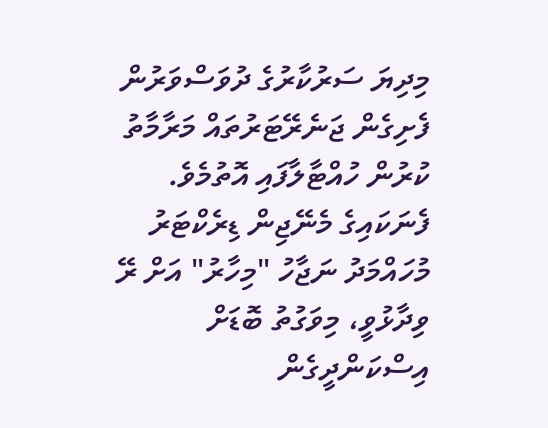މިދިޔަ ސަރުކާރުގެ ދުވަސްވަރުން ފެށިގެން ޖަނެރޭޓަރުތައް މަރާމާތު ކުރުން ހުއްޓާލާފައި އޮތުމެވެ.
ފެނަކައިގެ މެނޭޖިން ޑިރެކްޓަރު މުހައްމަދު ނަޖާހު "މިހާރު" އަށް ރޭ ވިދާޅުވީ، މިވަގުތު ބޮޑަށް އިސްކަންދީގެން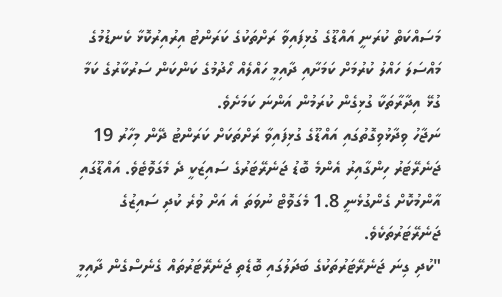މަސައްކަތް ކުރަނީ އައްޑޫގެ ގުޅިފައިވާ ރަށްތަކުގެ ކަރަންޓު އިރުއިރުކޮޅާ ކެނޑުމުގެ މައްސަލަ ހައްލު ކުރުމަށް ކަމަށާއި ދާއިމީ ހައްލެއް ހޯދުމުގެ ކަންކަން ސަރުކާރުގެ ކަމާ ގުޅޭ އިދާރާތަކާ ގުޅިގެން ކުރަމުން އަންނަ ކަމަށެވެ.
ނަޖާހު ވިދާޅުވިގޮތުގައި އައްޑޫގެ ގުޅިފައިވާ ރަށްތަކަށް ކަރަންޓު ދޭން މިހާރު 19 ޖަނެރޭޓަރު ހިންގާއިރު އެންމެ ބޮޑު ޖަނެރޭޓަރުގެ ސައިޒަކީ ދެ މެގަވޮޓެވެ. އައްޑޫގައި އާންމުކޮށް ގެންގުޅެނީ 1.8 މެގަވޮޓް ނުވަތަ އެ އަށް ވުރެ ކުދި ސައިޒުގެ ޖަނެރޭޓަރުތަކެވެ.
"ކުދި ގިނަ ޖަނެރޭޓަރުތަކުގެ ބަދަލުގައި ބޮޑެތި ޖަނެރޭޓަރުތައް ގެނެސްގެން ދާއިމީ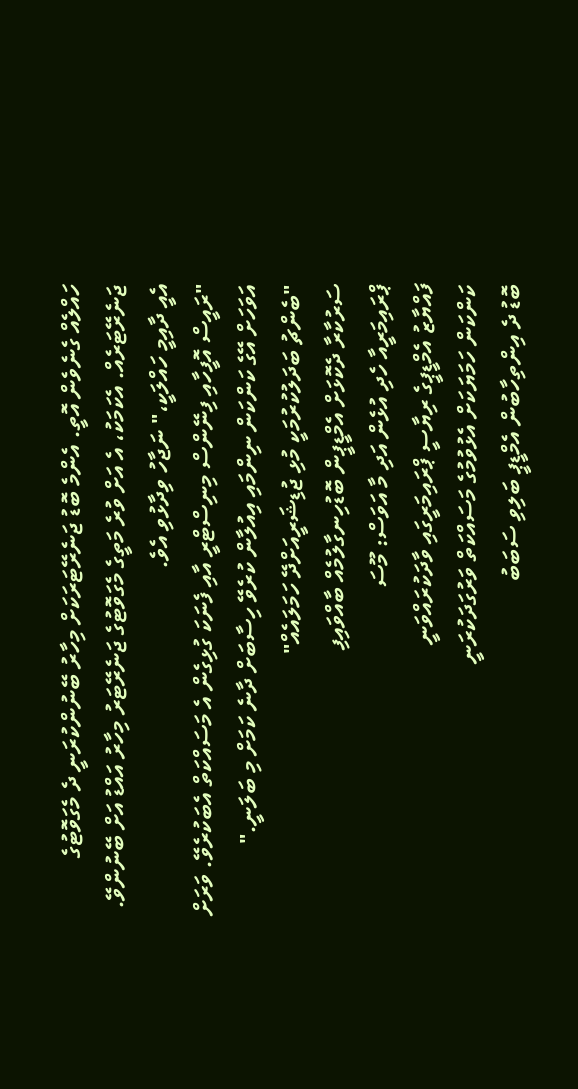ހައްލެއް ގެނެވެން އޮތީ. އެންމެ ބޮޑު ޖަނެރޭޓަރަކަށް މިހާރު ބޭނުންކުރަނީ ދެ މެގަވޮޓުގެ ޖަނެރޭޓަރެއް. އެކަމަކު، އެ އަށް ވުރެ މަތީގެ މެގަވޮޓުގެ ޖަނެރޭޓަރު މިހާރު އައްޑު އަށް ބޭނުންވޭ. އެއީ ދާއިމީ ހައްލަކީ،" ނަޖާހު ވިދާޅުވި އެވެ.
"ރައީސް އޮފީހާއި ފިނޭންސް މިނިސްޓްރީ އާއި ފެނަކަ ގުޅިގެން އެ މަސައްކަތް އެބަކުރެވޭ. ވަރަށް އަވަހަށް އޭގެ ކަންކަން ނިންމައި އިއުލާން ކުރެވޭ ހިސާބަށް ދާނެ ކަމަށް މި ބަލަނީ."
"ބެންޗު ބަދަލުކުރުމަކީ މުޅި ޖުޑިޝަރީއަށްދޭ ހަމަލައެއް"
ސަރުކާރާ ދެކޮޅަށް އެމްޑީޕީން ބޮޑުހިނގާލުމެއް ބާއްވައިފި
ޕްރައިމަރީއާ ހެދި އުޅެން އަދި މާ އަވަސް: މޫސަ
ފައްޔާޒު އެމްޑީޕީގެ ރިޔާސީ ޕްރައިމަރީގައި ވާދަކުރައްވަނީ
ކަންކަން ހަމަޔަކަށް އެޅުވުމުގެ މަސައްކަތް ވަރުގަދަކުރަނީ
ބޮޑު ދެ އިންތިހާބުން އެމްޑީޕީ ބަލިވި ސަބަބު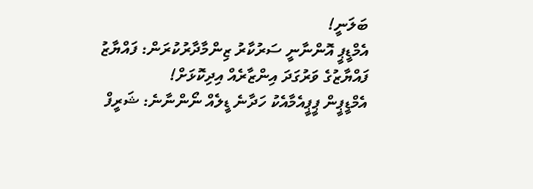ބަލަނީ!
އެމްޑީޕީ އޮންނާނީ ސަރުކާރު ޒިންމާދާރުކުރަން: ފައްޔާޒު
ފައްޔާޒުގެ ވަރުގަދަ އިންޒާރެއް އިދިކޮޅަށް!
އެމްޑީޕީން ޕީޕީއެމާއެކު ހަދާނެ ޑީލެއް ނޯންނާނެ: ޝަރީފް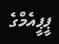ޕީޕީއެމްގެ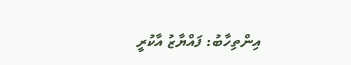އިންތިހާބު: ފައްޔާޒު އާކުރީ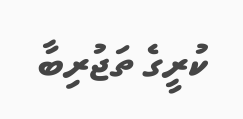ކުރީގެ ތަޖުރިބާ